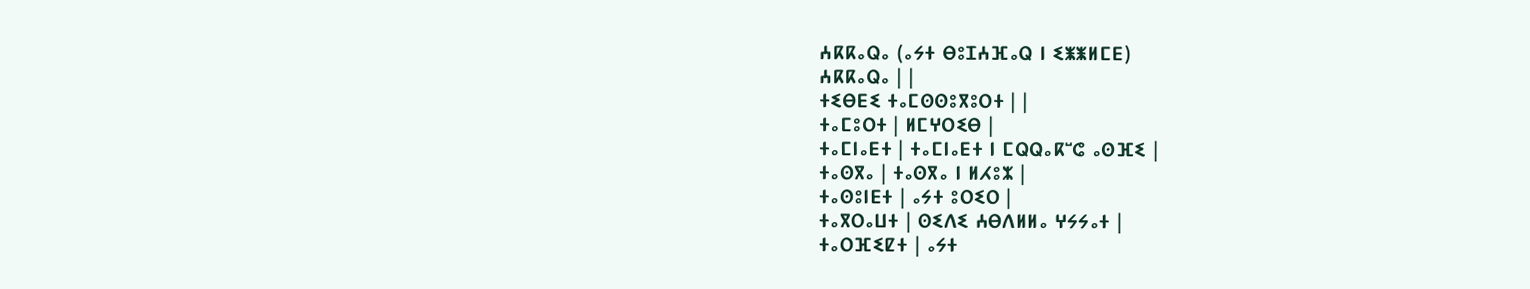ⵄⴽⴽⴰⵕⴰ (ⴰⵢⵜ ⴱⵓⵊⵄⴼⴰⵕ ⵏ ⵉⵥⵥⵍⵎⴹ)
ⵄⴽⴽⴰⵕⴰ | |
ⵜⵉⴱⴹⵉ ⵜⴰⵎⵙⵙⵓⴳⵓⵔⵜ | |
ⵜⴰⵎⵓⵔⵜ | ⵍⵎⵖⵔⵉⴱ |
ⵜⴰⵎⵏⴰⴹⵜ | ⵜⴰⵎⵏⴰⴹⵜ ⵏ ⵎⵕⵕⴰⴽⵯⵛ ⴰⵙⴼⵉ |
ⵜⴰⵙⴳⴰ | ⵜⴰⵙⴳⴰ ⵏ ⵍⵃⵓⵣ |
ⵜⴰⵙⵓⵏⴹⵜ | ⴰⵢⵜ ⵓⵔⵉⵔ |
ⵜⴰⴳⵔⴰⵡⵜ | ⵙⵉⴷⵉ ⵄⴱⴷⵍⵍⴰ ⵖⵢⵢⴰⵜ |
ⵜⴰⵔⴼⵉⵇⵜ | ⴰⵢⵜ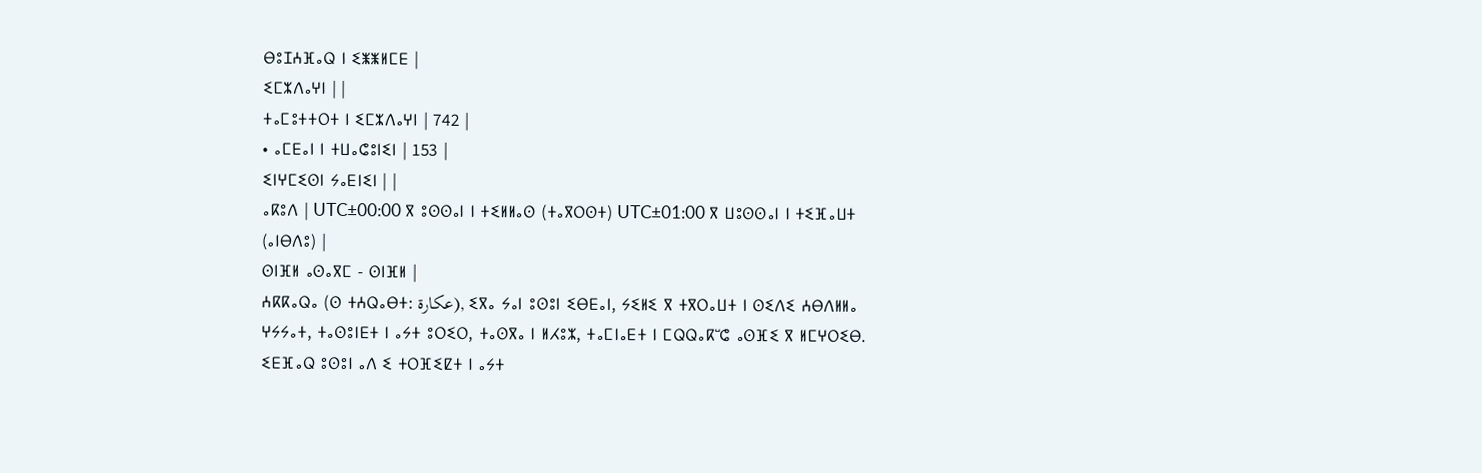ⴱⵓⵊⵄⴼⴰⵕ ⵏ ⵉⵥⵥⵍⵎⴹ |
ⵉⵎⵣⴷⴰⵖⵏ | |
ⵜⴰⵎⵓⵜⵜⵔⵜ ⵏ ⵉⵎⵣⴷⴰⵖⵏ | 742 |
• ⴰⵎⴹⴰⵏ ⵏ ⵜⵡⴰⵛⵓⵏⵉⵏ | 153 |
ⵉⵏⵖⵎⵉⵙⵏ ⵢⴰⴹⵏⵉⵏ | |
ⴰⴽⵓⴷ | UTC±00:00 ⴳ ⵓⵙⵙⴰⵏ ⵏ ⵜⵉⵍⵍⴰⵙ (ⵜⴰⴳⵔⵙⵜ) UTC±01:00 ⴳ ⵡⵓⵙⵙⴰⵏ ⵏ ⵜⵉⴼⴰⵡⵜ (ⴰⵏⴱⴷⵓ) |
ⵙⵏⴼⵍ ⴰⵙⴰⴳⵎ - ⵙⵏⴼⵍ |
ⵄⴽⴽⴰⵕⴰ (ⵙ ⵜⵄⵕⴰⴱⵜ: عكارة), ⵉⴳⴰ ⵢⴰⵏ ⵓⵙⵓⵏ ⵉⴱⴹⴰⵏ, ⵢⵉⵍⵉ ⴳ ⵜⴳⵔⴰⵡⵜ ⵏ ⵙⵉⴷⵉ ⵄⴱⴷⵍⵍⴰ ⵖⵢⵢⴰⵜ, ⵜⴰⵙⵓⵏⴹⵜ ⵏ ⴰⵢⵜ ⵓⵔⵉⵔ, ⵜⴰⵙⴳⴰ ⵏ ⵍⵃⵓⵣ, ⵜⴰⵎⵏⴰⴹⵜ ⵏ ⵎⵕⵕⴰⴽⵯⵛ ⴰⵙⴼⵉ ⴳ ⵍⵎⵖⵔⵉⴱ. ⵉⴹⴼⴰⵕ ⵓⵙⵓⵏ ⴰⴷ ⵉ ⵜⵔⴼⵉⵇⵜ ⵏ ⴰⵢⵜ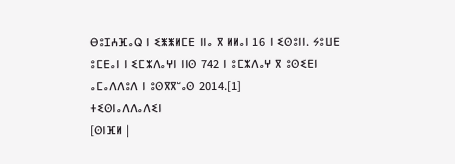ⴱⵓⵊⵄⴼⴰⵕ ⵏ ⵉⵥⵥⵍⵎⴹ ⵏⵏⴰ ⴳ ⵍⵍⴰⵏ 16 ⵏ ⵉⵙⵓⵏⵏ. ⵢⵓⵡⴹ ⵓⵎⴹⴰⵏ ⵏ ⵉⵎⵣⴷⴰⵖⵏ ⵏⵏⵙ 742 ⵏ ⵓⵎⵣⴷⴰⵖ ⴳ ⵓⵙⵉⴹⵏ ⴰⵎⴰⴷⴷⵓⴷ ⵏ ⵓⵙⴳⴳⵯⴰⵙ 2014.[1]
ⵜⵉⵙⵏⴰⴷⴷⴰⴷⵉⵏ
[ⵙⵏⴼⵍ |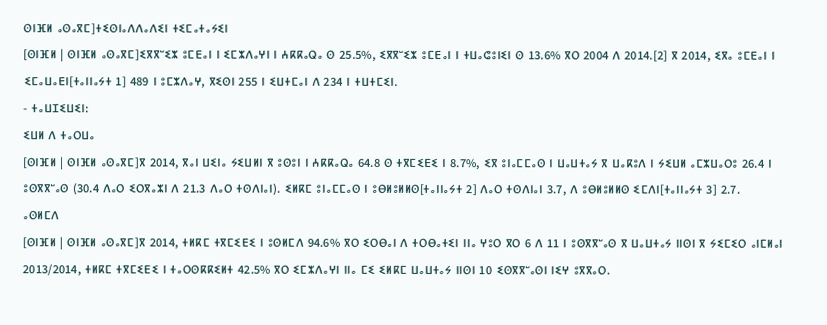ⵙⵏⴼⵍ ⴰⵙⴰⴳⵎ]ⵜⵉⵙⵏⴰⴷⴷⴰⴷⵉⵏ ⵜⵉⵎⴰⵜⴰⵢⵉⵏ
[ⵙⵏⴼⵍ | ⵙⵏⴼⵍ ⴰⵙⴰⴳⵎ]ⵉⴳⴳⵯⵉⵣ ⵓⵎⴹⴰⵏ ⵏ ⵉⵎⵣⴷⴰⵖⵏ ⵏ ⵄⴽⴽⴰⵕⴰ ⵙ 25.5%, ⵉⴳⴳⵯⵉⵣ ⵓⵎⴹⴰⵏ ⵏ ⵜⵡⴰⵛⵓⵏⵉⵏ ⵙ 13.6% ⴳⵔ 2004 ⴷ 2014.[2] ⴳ 2014, ⵉⴳⴰ ⵓⵎⴹⴰⵏ ⵏ ⵉⵎⴰⵡⴰⴹⵏ[ⵜⴰⵏⵏⴰⵢⵜ 1] 489 ⵏ ⵓⵎⵣⴷⴰⵖ, ⴳⵉⵙⵏ 255 ⵏ ⵉⵡⵜⵎⴰⵏ ⴷ 234 ⵏ ⵜⵡⵜⵎⵉⵏ.
- ⵜⴰⵡⵊⵉⵡⵉⵏ:
ⵉⵡⵍ ⴷ ⵜⴰⵔⵡⴰ
[ⵙⵏⴼⵍ | ⵙⵏⴼⵍ ⴰⵙⴰⴳⵎ]ⴳ 2014, ⴳⴰⵏ ⵡⵉⵏⴰ ⵢⵉⵡⵍⵏ ⴳ ⵓⵙⵓⵏ ⵏ ⵄⴽⴽⴰⵕⴰ 64.8 ⵙ ⵜⴳⵎⵉⴹⵉ ⵏ 8.7%, ⵉⴳ ⵓⵏⴰⵎⵎⴰⵙ ⵏ ⵡⴰⵡⵜⴰⵢ ⴳ ⵡⴰⴽⵓⴷ ⵏ ⵢⵉⵡⵍ ⴰⵎⵣⵡⴰⵔⵓ 26.4 ⵏ ⵓⵙⴳⴳⵯⴰⵙ (30.4 ⴷⴰⵔ ⵉⵔⴳⴰⵣⵏ ⴷ 21.3 ⴷⴰⵔ ⵜⵙⴷⵏⴰⵏ). ⵉⵍⴽⵎ ⵓⵏⴰⵎⵎⴰⵙ ⵏ ⵓⴱⵍⵓⵍⵍⵙ[ⵜⴰⵏⵏⴰⵢⵜ 2] ⴷⴰⵔ ⵜⵙⴷⵏⴰⵏ 3.7, ⴷ ⵓⴱⵍⵓⵍⵍⵙ ⵉⵎⴷⵏ[ⵜⴰⵏⵏⴰⵢⵜ 3] 2.7.
ⴰⵙⵍⵎⴷ
[ⵙⵏⴼⵍ | ⵙⵏⴼⵍ ⴰⵙⴰⴳⵎ]ⴳ 2014, ⵜⵍⴽⵎ ⵜⴳⵎⵉⴹⵉ ⵏ ⵓⵙⵍⵎⴷ 94.6% ⴳⵔ ⵉⵔⴱⴰⵏ ⴷ ⵜⵔⴱⴰⵜⵉⵏ ⵏⵏⴰ ⵖⵓⵔ ⴳⵔ 6 ⴷ 11 ⵏ ⵓⵙⴳⴳⵯⴰⵙ ⴳ ⵡⴰⵡⵜⴰⵢ ⵏⵏⵙⵏ ⴳ ⵢⵉⵎⵉⵔ ⴰⵏⵎⵍⴰⵏ 2013/2014, ⵜⵍⴽⵎ ⵜⴳⵎⵉⴹⵉ ⵏ ⵜⴰⵔⵙⴽⴽⵉⵍⵜ 42.5% ⴳⵔ ⵉⵎⵣⴷⴰⵖⵏ ⵏⵏⴰ ⵎⵉ ⵉⵍⴽⵎ ⵡⴰⵡⵜⴰⵢ ⵏⵏⵙⵏ 10 ⵉⵙⴳⴳⵯⴰⵙⵏ ⵏⵉⵖ ⵓⴳⴳⴰⵔ.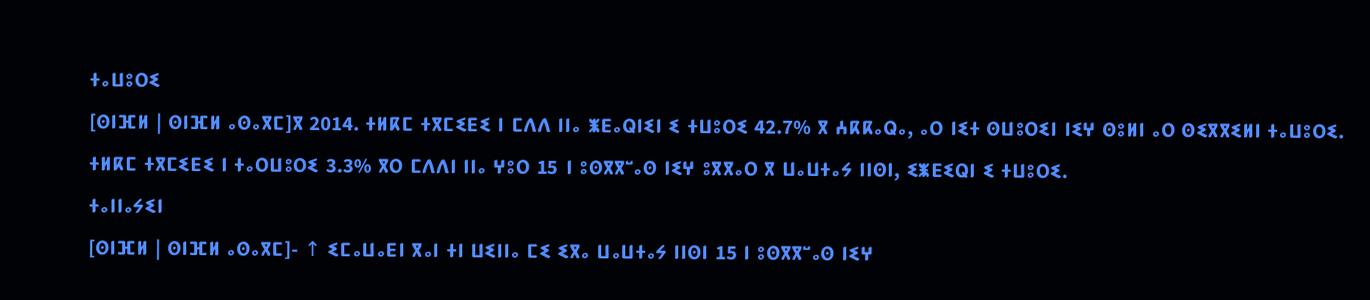ⵜⴰⵡⵓⵔⵉ
[ⵙⵏⴼⵍ | ⵙⵏⴼⵍ ⴰⵙⴰⴳⵎ]ⴳ 2014. ⵜⵍⴽⵎ ⵜⴳⵎⵉⴹⵉ ⵏ ⵎⴷⴷ ⵏⵏⴰ ⵥⴹⴰⵕⵏⵉⵏ ⵉ ⵜⵡⵓⵔⵉ 42.7% ⴳ ⵄⴽⴽⴰⵕⴰ, ⴰⵔ ⵏⵉⵜ ⵙⵡⵓⵔⵉⵏ ⵏⵉⵖ ⵙⵓⵍⵏ ⴰⵔ ⵙⵉⴳⴳⵉⵍⵏ ⵜⴰⵡⵓⵔⵉ. ⵜⵍⴽⵎ ⵜⴳⵎⵉⴹⵉ ⵏ ⵜⴰⵔⵡⵓⵔⵉ 3.3% ⴳⵔ ⵎⴷⴷⵏ ⵏⵏⴰ ⵖⵓⵔ 15 ⵏ ⵓⵙⴳⴳⵯⴰⵙ ⵏⵉⵖ ⵓⴳⴳⴰⵔ ⴳ ⵡⴰⵡⵜⴰⵢ ⵏⵏⵙⵏ, ⵉⵥⴹⵉⵕⵏ ⵉ ⵜⵡⵓⵔⵉ.
ⵜⴰⵏⵏⴰⵢⵉⵏ
[ⵙⵏⴼⵍ | ⵙⵏⴼⵍ ⴰⵙⴰⴳⵎ]- ↑ ⵉⵎⴰⵡⴰⴹⵏ ⴳⴰⵏ ⵜⵏ ⵡⵉⵏⵏⴰ ⵎⵉ ⵉⴳⴰ ⵡⴰⵡⵜⴰⵢ ⵏⵏⵙⵏ 15 ⵏ ⵓⵙⴳⴳⵯⴰⵙ ⵏⵉⵖ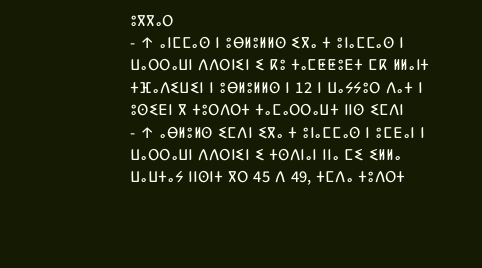ⵓⴳⴳⴰⵔ
- ↑ ⴰⵏⵎⵎⴰⵙ ⵏ ⵓⴱⵍⵓⵍⵍⵙ ⵉⴳⴰ ⵜ ⵓⵏⴰⵎⵎⴰⵙ ⵏ ⵡⴰⵔⵔⴰⵡⵏ ⴷⴷⵔⵏⵉⵏ ⵉ ⴽⵓ ⵜⴰⵎⵟⵟⵓⴹⵜ ⵎⴽ ⵍⵍⴰⵏⵜ ⵜⴼⴰⴷⵉⵡⵉⵏ ⵏ ⵓⴱⵍⵓⵍⵍⵙ ⵏ 12 ⵏ ⵡⴰⵢⵢⵓⵔ ⴷⴰⵜ ⵏ ⵓⵙⵉⴹⵏ ⴳ ⵜⵓⵔⴷⵔⵜ ⵜⴰⵎⴰⵔⵔⴰⵡⵜ ⵏⵏⵙ ⵉⵎⴷⵏ
- ↑ ⴰⴱⵍⵓⵍⵙ ⵉⵎⴷⵏ ⵉⴳⴰ ⵜ ⵓⵏⴰⵎⵎⴰⵙ ⵏ ⵓⵎⴹⴰⵏ ⵏ ⵡⴰⵔⵔⴰⵡⵏ ⴷⴷⵔⵏⵉⵏ ⵉ ⵜⵙⴷⵏⴰⵏ ⵏⵏⴰ ⵎⵉ ⵉⵍⵍⴰ ⵡⴰⵡⵜⴰⵢ ⵏⵏⵙⵏⵜ ⴳⵔ 45 ⴷ 49, ⵜⵎⴷⴰ ⵜⵓⴷⵔⵜ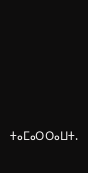ⵜⴰⵎⴰⵔⵔⴰⵡⵜ.